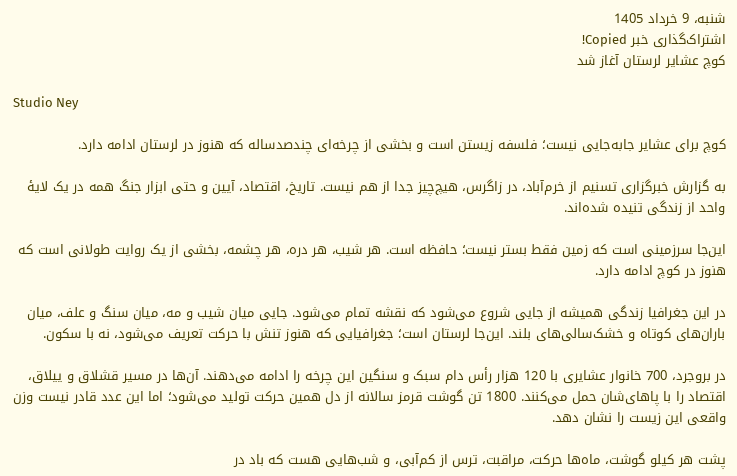شنبه، 9 خرداد 1405
اشتراک‌گذاری خبر Copied!
کوچ عشایر لرستان آغاز شد

Studio Ney

کوچ برای عشایر جابه‌جایی نیست؛ فلسفه زیستن است و بخشی از چرخه‌ای چندصدساله که هنوز در لرستان ادامه دارد.

به گزارش خبرگزاری تسنیم از خرم‌آباد، در زاگرس، هیچ‌چیز جدا از هم نیست. تاریخ، اقتصاد، آیین و حتی ابزار جنگ همه در یک لایهٔ واحد از زندگی تنیده شده‌اند.

این‌جا سرزمینی است که زمین فقط بستر نیست؛ حافظه است. هر شیب، هر دره، هر چشمه، بخشی از یک روایت طولانی است که هنوز در کوچ ادامه دارد.

در این جغرافیا زندگی همیشه از جایی شروع می‌شود که نقشه تمام می‌شود. جایی میان شیب و مه، میان سنگ و علف، میان باران‌های کوتاه و خشک‌سالی‌های بلند. این‌جا لرستان است؛ جغرافیایی که هنوز تنش با حرکت تعریف می‌شود، نه با سکون.

در بروجرد، 700 خانوار عشایری با 120 هزار رأس دام سبک و سنگین این چرخه را ادامه می‌دهند. آن‌ها در مسیر قشلاق و ییلاق، اقتصاد را با پاهای‌شان حمل می‌کنند. 1800 تن گوشت قرمز سالانه از دل همین حرکت تولید می‌شود؛ اما این عدد قادر نیست وزن واقعی این زیست را نشان دهد.

پشت هر کیلو گوشت، ماه‌ها حرکت، مراقبت، ترس از کم‌آبی، و شب‌هایی هست که باد در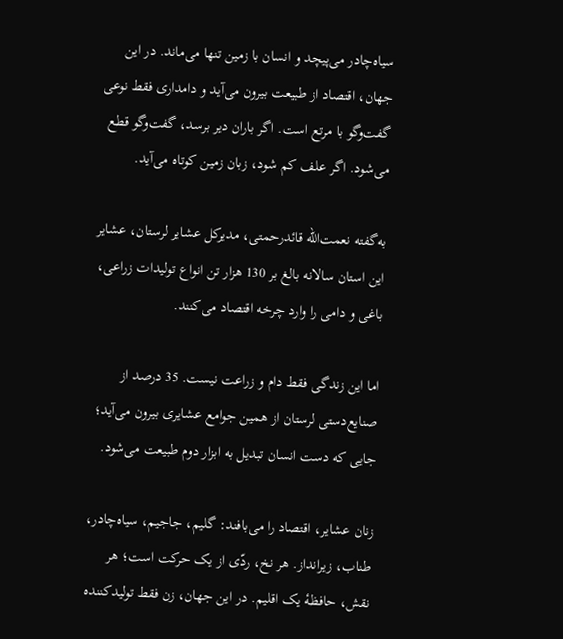سیاه‌چادر می‌پیچد و انسان با زمین تنها می‌ماند. در این جهان، اقتصاد از طبیعت بیرون می‌آید و دامداری فقط نوعی گفت‌وگو با مرتع است. اگر باران دیر برسد، گفت‌وگو قطع می‌شود. اگر علف کم شود، زبان زمین کوتاه می‌آید.

به‌گفته نعمت‌الله قائدرحمتی، مدیرکل عشایر لرستان، عشایر این استان سالانه بالغ بر 130 هزار تن انواع تولیدات زراعی، باغی و دامی را وارد چرخه اقتصاد می‌کنند.

اما این زندگی فقط دام و زراعت نیست. 35 درصد از صنایع‌دستی لرستان از همین جوامع عشایری بیرون می‌آید؛ جایی که دست انسان تبدیل به ابزار دوم طبیعت می‌شود.

زنان عشایر، اقتصاد را می‌بافند: گلیم، جاجیم، سیاه‌چادر، طناب، زیرانداز. هر نخ، ردّی از یک حرکت است؛ هر نقش، حافظهٔ یک اقلیم. در این جهان، زن فقط تولیدکننده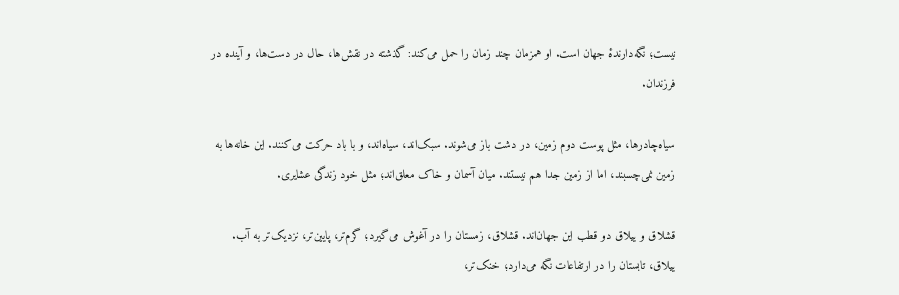نیست؛ نگه‌دارندهٔ جهان است. او همزمان چند زمان را حمل می‌کند: گذشته در نقش‌ها، حال در دست‌ها، و آینده در فرزندان.

سیاه‌چادرها، مثل پوست دوم زمین، در دشت باز می‌شوند. سبک‌اند، سیاه‌اند، و با باد حرکت می‌کنند. این خانه‌ها به زمین نمی‌چسبند، اما از زمین جدا هم نیستند. میان آسمان و خاک معلق‌اند؛ مثل خود زندگی عشایری.

قشلاق و ییلاق دو قطب این جهان‌اند. قشلاق، زمستان را در آغوش می‌گیرد؛ گرم‌تر، پایین‌تر، نزدیک‌تر به آب. ییلاق، تابستان را در ارتفاعات نگه می‌دارد؛ خنک‌تر،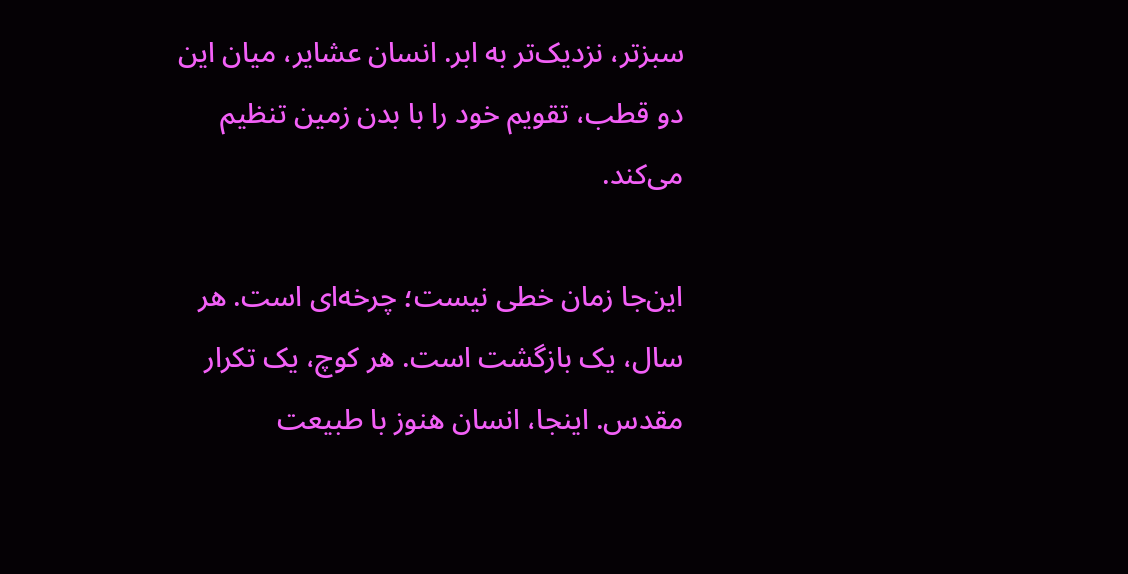سبزتر، نزدیک‌تر به ابر. انسان عشایر، میان این دو قطب، تقویم خود را با بدن زمین تنظیم می‌کند.

این‌جا زمان خطی نیست؛ چرخه‌ای است. هر سال، یک بازگشت است. هر کوچ، یک تکرار مقدس. اینجا، انسان هنوز با طبیعت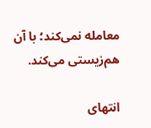معامله نمی‌کند؛ با آن هم‌زیستی می‌کند.

انتهای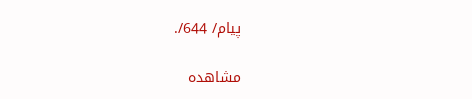پیام/ 644/.

مشاهده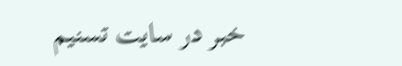خبر در سایت تسنیم